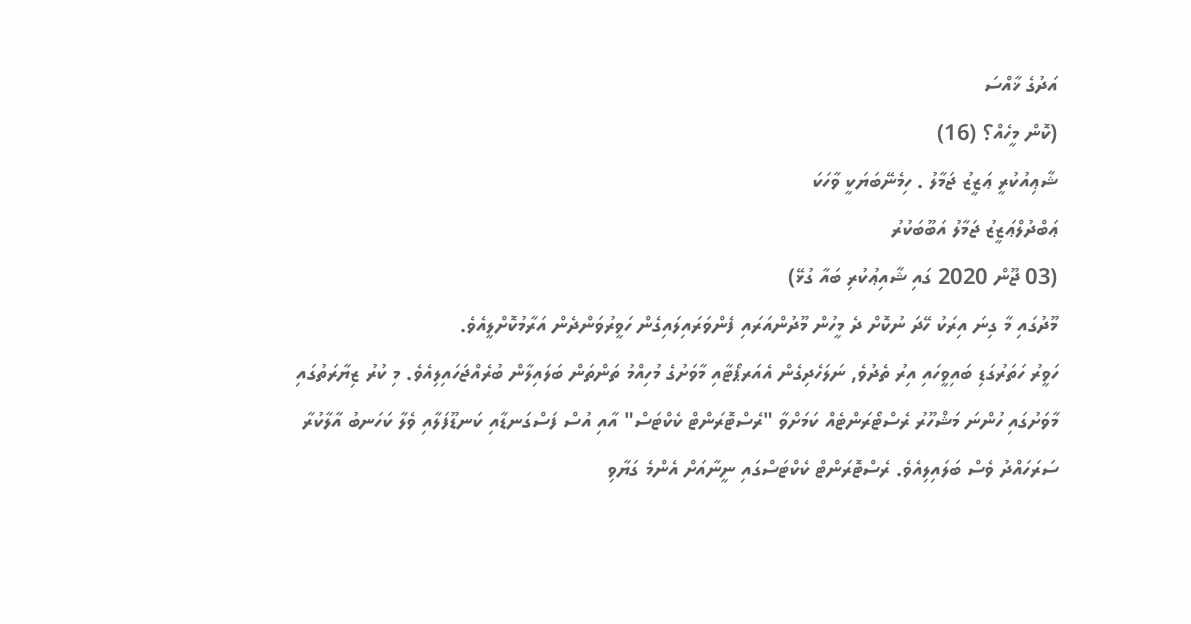އަދުގެ ޚާއްސަ
(ކޮން މީހެއް؟ (16)
ޝާޢިއުކުރީ ޢަޒީޒު ޖަމާލު . ހިމެނޭބަޔަކީ ވާހަކަ
ޢަބްދުލްޢަޒީޒު ޖަމާލު އަބޫބަކުރު
(03 ޖޫން 2020 ގައި ޝާއިޢުކުރި ބައާ ގުޅޭ)
މޫދުގައި މާ ގިނަ އިރަކު ހޭދަ ނުކޮށް ދެ މީހުން މޫދުންއަރައި ފެންވަރައިލައިގެން ހަވީރުވަންދެން އަރާމުކޮށްލީއެވެ.
ހަވީރު ހަތަރުގަޑި ބައިވީހައި އިރު ތެދުވެ, ނަލަހެދިގެން އެއަރޕޯޓާއި މާވަށުގެ މުހިއްމު ތަންތަން ބަލައިލާން ބުރެއްޖަހައިލިއެވެ. މި ކުރު ޒިޔާރަތުގައި މާވަށުގައި ހުންނަ މަޝްހޫރު ރެސްޓޯރަންޓެއް ކަމަށްވާ "ރެސްޓޮރަންޓް ކެކްޓަސް" އާއި އުސް ފަސްގަނޑާއި ކަނޑޫފަލާއި ވެލާ ކަހަނބު އާލާކުރާ ސަރަހައްދު ވެސް ބަލައިލިއެވެ. ރެސްޓޮރަންޓް ކެކްޓަސްގައި ނީނާއަށް އެންމެ ގަޔާވި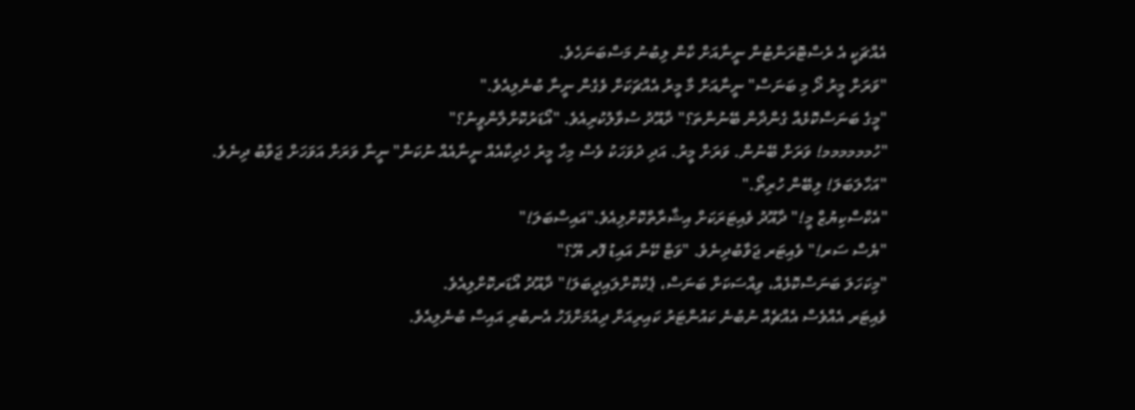އެއްޗަކީ އެ ރެސްޓޮރަންޓުން ނީނާއަށް ކާން ލިބުނު މަސްބަނަހެވެ.
"ވަރަށް މީރު ދޯ މި ބަނަސް" ނީނާއަށް މާ މީރު އެއްޗަކަށް ވެގެން ނީނާ ބުނެލިއެވެ."
"މީގެ ބަނަސްކޮޅެއް ގެންދާން ބޭނުންތަ؟" ދާއޫދު ސުވާލުކުރިއެވެ. "އޯޑަރުކޮށްލާންވީނު؟"
"ހުމމމމމމ! ވަރަށް ބޭނުން. ވަރަށް މީރު. އަދި ދުވަހަކު ވެސް މިހާ މީރު ހެދިކާއެއް ނީނާއެއް ނުކަން" ނީނާ ވަރަށް އަވަހަށް ޖަވާބު ދިނެވެ. "އަހާލަބަލަ! ލިބޭން ހުރިތޯ."
"އެކްސްކިޔުޒް މީ!" ދާއޫދު ވެއިޓަރަކަށް އިޝާރާތްކޮށްލިއެވެ."އައިސްބަލަ!"
"ޔެސް ސަރ!" ވެއިޓަރ ޖަވާބުދިނެވެ. "ވަޓް ކޭން އައިޑު ފޮރ ޔޫ؟"
"މިކަހަލަ ބަނަސްކޮޅެއް، ވިއްސަކަށް ބަނަސް، ޕެކްކޮށްލައިދީބަލަ!" ދާއޫދު އޯޑަރކޮށްލިއެވެ.
ވެއިޓަރ އެއްވެސް އެއްޗެއް ނުބުނެ ކައުންޓަރު ކައިރިއަށް ދިއުމަށްފަހު އެނބުރި އައިސް ބުނެލިއެވެ.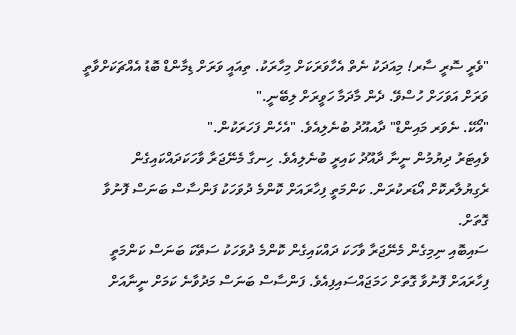"ވެރީ ސޮރީ ސާރ! މިއަދަކު ނެތް އެހާވަރަކަށް މިހާރަކު. ތިއައީ ވަރަށް ޑިމާންޑް ބޮޑު އެއްޗަކަށްވާތީ ވަރަށް އަވަހަށް ހުސްވޭ. ދެން މާދަމާ ހަވީރަށް ލިބޭނީ."
"އޯކޭ. ނެވަރ މައިންޑް" ދާއއޫދު ބުނެލިއެވެ. "އެހެން ފަހަރަކުން."
ވެއިޓަރު ދިޔުމުން ނީނާ ދާއޫދު ކައިރީ ބުނެލިއެވެ. ހިނގާ މެނޭޖަރާ ވާހަކަދައްކައިގެން ރެގިޔުލާރކޮށް އޯޑަރކުރަން. ކަންމަތީ ފިހާރައަށް ކޮންމެ ދުވަހަކު ފަންސާސް ބަނަސް ފޮނުވާ ގޮތަށް.
ސައިބޮއި ނިމިގެން މެނޭޖަރާ ވާހަކަ ދައްކައިގެން ކޮންމެ ދުވަހަކު ސަތޭކަ ބަނަސް ކަންމަތީ ފިހާރައަށް ފޮނުވާ ގޮތަށް ހަމަޖައްސައިފިއެވެ. ފަންސާސް ބަނަސް މަދުވާނެ ކަމަށް ނީނާއަށް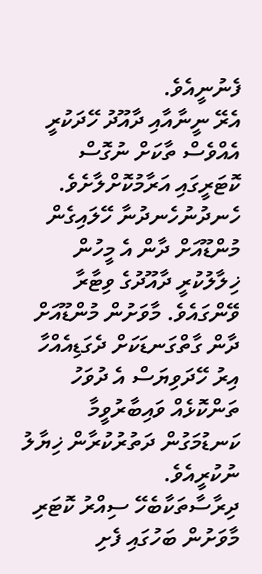ފެނުނީއެވެ.
އެރޭ ނީނާއާއި ދާއޫދު ހޭދަކުރީ އެއްވެސް ތާކަށް ނުގޮސް ކޮޓަރީގައި އަރާމުކޮށްލާށެވެ. ހެނދުނުހެނދުނާ ހޭލައިގެން މުންޑޫއަށް ދާން އެ މީހުން ޚިލާލުކުރީ ދާއޫދުގެ ވިޓާރާ ވޭންގައެވެ. މާވަށުން މުންޑޫއަށް ދާން ގާތްގަނޑަކަށް ދެގަޑިއެއްހާ އިރު ހޭދަވިޔަސް އެ ދުވަހު ތަންކޮޅެއް ވައިބާރުވީމާ ކަނޑުމަގުން ދަތުރުކުރާން ޚިޔާލު ނުކުރީއެވެ.
ދިރާސާތަކާބެހޭ ސިއްރު ކޮޓަރި
މާވަށުން ބަހުގައި ފެށި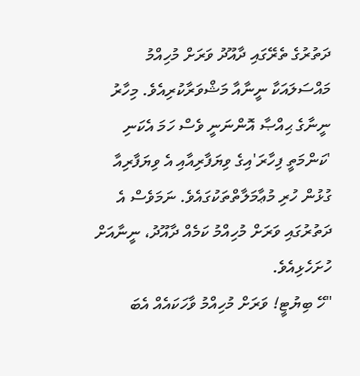ދަތުރުގެ ތެރޭގައި ދާއޫދު ވަރަށް މުހިއްމު މައްސަލައަކާ ނީނާއާ މަޝްވަރާކުރިއެވެ. މިހާރު ނީނާގެ ޙިއްޞާ އޮންނަނީ ވެސް ހަމަ އެކަނި 'ކަންމަތީ ފިހާރަ'އިގެ ވިޔަފާރިއާއި އެ ވިޔަފާރިއާ ގުޅުން ހުރި މުޢާމަލާތްތަކުގައެވެ. ނަމަވެސް އެ ދަތުރުގައި ވަރަށް މުހިއްމު ކަމެއް ދާއޫދު، ނީނާއަށް ހުށަހެޅިއެވެ.
"ހޭ ބިޔުޓީ! ވަރަށް މުހިއްމު ވާހަކައެއް އެބަ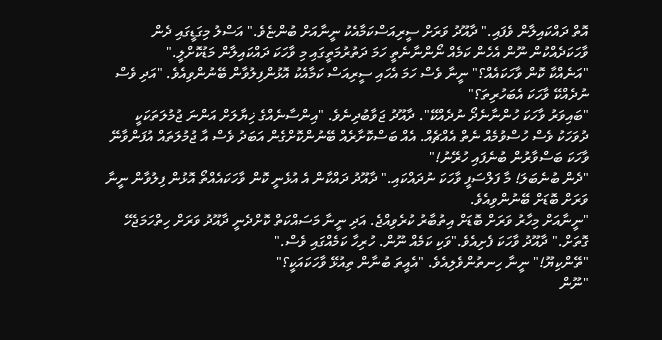އޮތް ދައްކައިލާން ވެފައި." ދާއޫދު ވަރަށް ސީރިއަސްކަމާއެކު ނީނާއަށް ބުންޏެވެ." އަސްލު މިގަޑީގައި ދެން ވާހަކަދެއްކުން ނޫން އެހެން ކަމެއް ނޯންނާނެތީ ހަމަ ދަތުރުމަތީގައި މި ވާހަކަ ދައްކައިލާން މަޑުކޮށްލީ."
"އަނެއްކާ ކޮން ވާހަކައެއް؟" ނީނާ ވެސް ހަމަ އެހައި ސީރިއަސް ކަމާއެކު އޮޅުންފިލުވާން ބޭނުންވިއެވެ. "އަދި ވެސް ނުދެއްކޭ ވާހަކަ އެބަހުރިތަ؟"
"ބައިވަރު ވާހަކަ ހުންނާނެދޯ ނުދެއްކޭ". ދާއޫދު ޖަވާބުދިނެވެ. "އިންސާނެއްގެ ޚިޔާލަށް އަންނަ ޖުމުލަތަކަކީ ދުވަހަކު ވެސް ހުސްވުމެއް ނެތް އެއްޗެއް. އެއް ބަސްކޮށާރެއް ބޭނުންކޮށްގެން އަބަދު ވެސް އާ ޖުމުލަތައް އުފަންވާނޭ ވާހަކަ ބަސްވާރުން ބުނެފައި ހުރޭނު!"
"ދެން ބުނެބަލަ! މާ ފަލްސަފީ ވާހަކަ ނުދައްކައި." ދާއޫދު ދައްކާން އެ އުޅެނީ ކޮން ވާހަކައެއްތޯ އޮޅުން ފިލުވާން ނީނާ ވަރަށް ބޮޑަށް ބޭނުންވިއެވެ.
"ނީނާއަށް މިހާރު ވަރަށް ބޮޑަށް އިތުބާރު ކުރެވިއްޖެ. އަދި ނީނާ މަސައްކަތް ކޮށްދެނީ ދާއޫދު ވަރަށް ހިތްހަމަޖެހޭ ގޮތަށް." ދާއޫދު ވާހަކަ ފެށިއެވެ."ވަކި ކަމެއް ނޫން. ހުރިހާ ކަމެއްގައި ވެސް."
"ތޭންކިޔޫ!" ނީނާ ހިނތުންވެލިއެވެ. "އެއީތަ ބުނާން ތިއުޅޭ ވާހަކައަކީ؟"
"ނޫން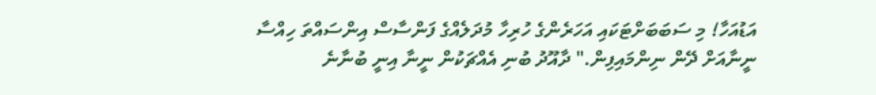އަޑުއަހާ! މި ސަބަބަށްޓަކައި އަހަރެންގެ ހުރިހާ މުދަލެއްގެ ފަންސާސް އިންސައްތަ ހިއްސާ ނީނާއަށް ދޭން ނިންމައިފިން." ދާއޫދު ބުނި އެއްޗަކުން ނީނާ އިނީ ބުނާނެ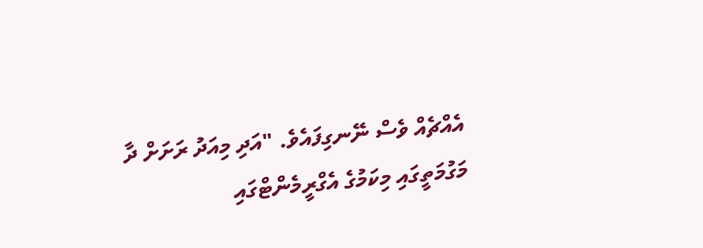އެއްޗެއް ވެސް ނޭނގިފައެވެ. "އަދި މިއަދު ރަށަށް ދާ މަގުމަތީގައި މިކަމުގެ އެގްރީމެންޓްގައި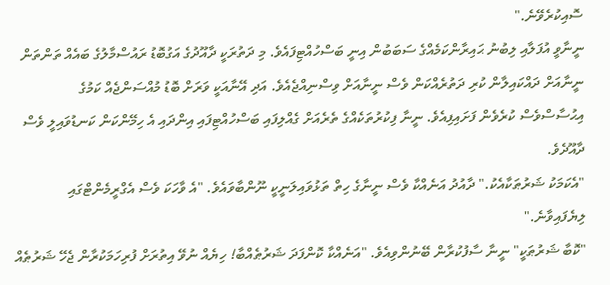ސޮއިކުރެވޭނެ."
ނީނާވީ އުފަލާއި ލިބުނު ޙައިރާންކަމެއްގެ ސަބަބުން އިނީ ބަސްހުއްޓިފައެވެ. މި ދަތުރަކީ ދާއޫދުގެ އަގުބޮޑު ރައުސްމާލުގެ ބައެއް ތަންތަން ނީނާއަށް ދައްކައިލާން ކުރި ދަތުރެއްކަން ވެސް ނީނާއަށް ވިސްނިއްޖެއެވެ. އަދި އޭނާއަކީ ވަރަށް ބޮޑު މުއްސަންޖެއް ކަމުގެ އިޙުސާސްވެސް ކުރެވެން ފަށައިފިއެވެ. ނީނާ ފިކުރުތަކެއްގެ ތެރެއަށް ގެއްލިފައި ބަސްހުއްޓިފައި އިންދައި އެ ހިމޭންކަން ކަނޑުވައިލީ ވެސް ދާއޫދެވެ.
"އެކަމަކު ޝަރުޠަކާއެކު." ދާއުދު އަނެއްކާ ވެސް ނީނާގެ ހިތް ތަޅުވައިލަނީކީ ނޫންބާވައެވެ. "އެ ވާހަކަ ވެސް އެގްރީމެންޓްގައި ލިޔެފައިވާނެ."
"ކޮބާ ޝަރުޠަކީ" ނީނާ ސާފުކުރާން ބޭނުންވިއެވެ. "އަނެއްކާ ކޮންފަދަ ޝަރުޠެއްބާ! ހިޔެއް ނުވޭ އިތުރަށް ފުރިހަމަކުރާން ޖެހޭ ޝަރުޠެއް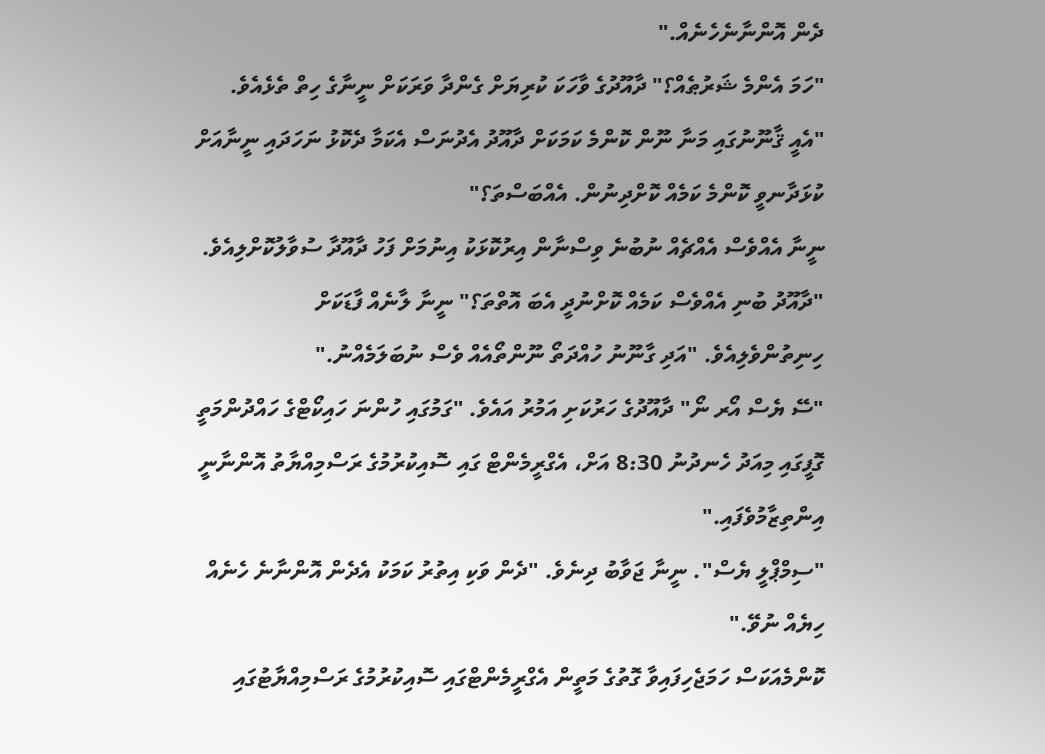ދެން އޮންނާނެހެނެއް."
"ހަމަ އެންމެ ޝަރުޠެއް؟" ދާއޫދުގެ ވާހަކަ ކުރިޔަށް ގެންދާ ވަރަކަށް ނީނާގެ ހިތް ތެޅެއެވެ. "އެއީ ޤާނޫނުގައި މަނާ ނޫން ކޮންމެ ކަމަކަށް ދާއޫދު އެދުނަސް އެކަމާ ދެކޮޅު ނަހަދައި ނީނާއަށް ކުޅަދާނވީ ކޮންމެ ކަމެއް ކޮށްދިނުން. އެއްބަސްތަ؟"
ނީނާ އެއްވެސް އެއްޗެއް ނުބުނެ ވިސްނާން އިރުކޮޅަކު އިނުމަށް ފަހު ދާއޫދާ ސުވާލުކޮށްލިއެވެ. "ދާއޫދު ބުނި އެއްވެސް ކަމެއް ކޮށްނުދީ އެބަ އޮތްތަ؟" ނީނާ ލާނެއް ފާޑަކަށް ހިނިތުންވެލިއެވެ. "އަދި ގާނޫނު ހުއްދަތޯ ނޫންތޯއެއް ވެސް ނުބަލަމެއްނު."
"ސޭ ޔެސް އޯރ ނޯ" ދާއޫދުގެ ހަރުކަށި އަމުރު އައެވެ. "ގަމުގައި ހުންނަ ހައިކޯޓްގެ ހައްދުންމަތީ ގޮފީގައި މިއަދު ހެނދުނު 8:30 އަށް، އެގްރީމެންޓް ގައި ސޮއިކުރުމުގެ ރަސްމިއްޔާތު އޮންނާނީ އިންތިޒާމުވެފައި."
"ސިމްޕްލީ ޔެސް". ނީނާ ޖަވާބު ދިނެވެ. "ދެން ވަކި އިތުރު ކަމަކު އެދެން އޮންނާނެ ހެނެއް ހިޔެއް ނުވޭ."
ކޮންމެއަކަސް ހަމަޖެހިފައިވާ ގޮތުގެ މަތީން އެގްރީމެންޓްގައި ސޮއިކުރުމުގެ ރަސްމިއްޔާޓުގައި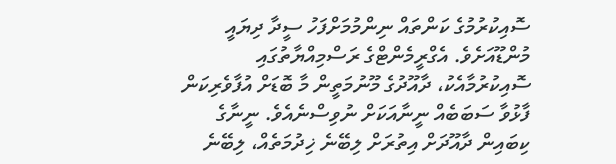ސޮއިކުރުމުގެ ކަންތައް ނިންމުމަށްފަހު ސީދާ ދިޔައީ މުންޑޫއަށެވެ. އެގްރީމެންޓްގެ ރަސްމިއްޔާތުގައި ސޮއިކުރުމާއެކު، ދާއޫދުގެ މޫނުމަތީން މާ ބޮޑަށް އުފާވެރިކަން ފާޅުވާ ސަބަބެއް ނީނާއަކަށް ނުވިސްނެއެވެ. ނީނާގެ ކިބައިން ދާއޫދަށް އިތުރަށް ލިބޭނެ ޚިދުމަތެއް، ލިބޭނެ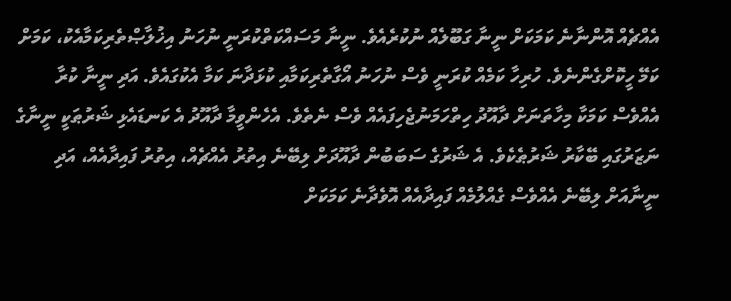އެއްޗެއް އޮންނާނެ ކަމަކަށް ނީނާ ގަބޫލެއް ނުކުރެއެވެ. ނީނާ މަސައްކަތްކުރަނީ ނުހަނު އިޚުލާޞްތެރިކަމާއެކު، ކަމަށް ކަމޭ ހީކޮށްގެންނެވެ. ހުރިހާ ކަމެއް ކުރަނީ ވެސް ނުހަނު އޯގާތެރިކަމާއި ކުޅަދާނަ ކަމާ އެކުގައެވެ. އަދި ނީނާ ކުރާ އެއްވެސް ކަމަކާ މިހާތަނަށް ދާއޫދު ހިތްހަމަނުޖެހިފައެއް ވެސް ނެތެވެ. އެހެންވީމާ ދާއޫދު އެ ކަނޑައެޅި ޝަރުޠަކީ ނީނާގެ ނަޒަރުގައި ބޭކާރު ޝަރުޠެކެވެ. އެ ޝަރުގެ ސަބަބުން ދާއޫދަށް ލިބޭނެ އިތުރު އެއްޗެއް، އިތުރު ފައިދާއެއް، އަދި ނީނާއަށް ލިބޭނެ އެއްވެސް ގެއްލުމެއް ފައިދާއެއް އޮވެދާނެ ކަމަކަށް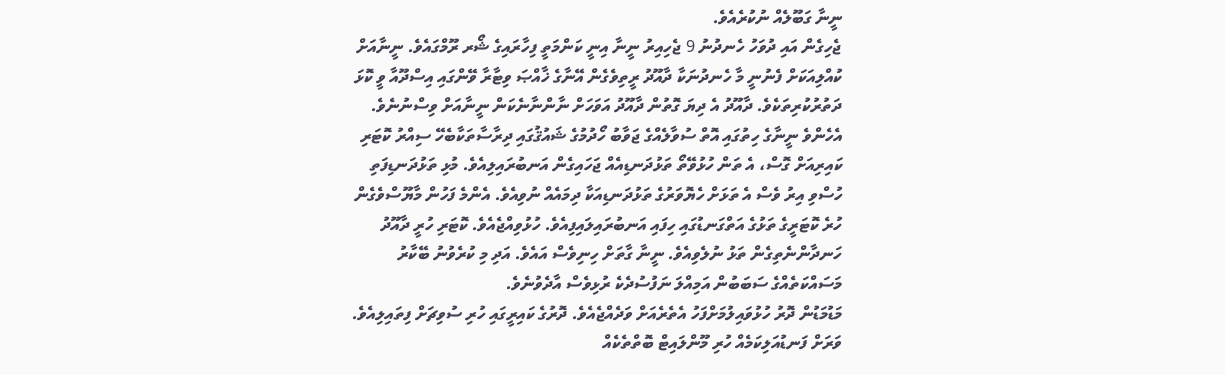ނީނާ ގަބޫލެއް ނުކުރެއެވެ.
ޖެހިގެން އައި ދުވަހު ހެނދުނު 9 ޖެހިއިރު ނީނާ އިނީ ކަންމަތީ ފިހާރައިގެ ޝޯރ ރޫމްގައެވެ. ނީނާއަށް ކުއްލިއަކަށް ފެނުނީ މާ ހެނދުނަކާ ދާއޫދު ރީތިވެގެން އޭނާގެ ޚާއްޞަ ވިޓާރާ ވޭންގައި އިސްދޫއާ ވީ ކޮޅަ ދަތުރުކުރިތަކެވެ. ދާއޫދު އެ ދިޔަ ގޮތުން ދާއޫދު އަވަހަށް ނާންނާނެކަން ނީނާއަށް ވިސްނުނެވެ. އެހެންވެ ނީނާގެ ހިތުގައި އޮތް ސުވާލެއްގެ ޖަވާބު ހޯދުމުގެ ޝައުޤުގައި ދިރާސާތަކާބެހޭ ސިއްރު ކޮޓަރި ކައިރިއަށް ގޮސް، އެ ތަން ހުޅުވޭތޯ ތަޅުދަނޑިއެއް ޖަހައިގެން އަނބުރައިލިއެވެ. މުޅި ތަޅުދަނޑިފަތި ހުސްވި އިރު ވެސް އެ ތަޅަށް ހެޔޮވަރުގެ ތަޅުދަނޑިއަކާ ދިމައެއް ނުވިއެވެ. އެންމެ ފަހުން މާޔޫސްވެގެން ހުރެ ކޮޓަރީގެ ތަޅުގެ އަތްގަނޑުގައި ހިފައި އަނބުރައިލައިފިއެވެ. ހުޅުވިއްޖެއެވެ. ކޮޓަރި ހުރީ ދާއޫދު ހަނދާންނެތިގެން ތަޅު ނުލެވިއެވެ. ނީނާ ގާތަށް ހިނިވެސް އައެވެ. އަދި މި ކުރެވުނު ބޭކާރު މަސައްކަތެއްގެ ސަބަބުން އަމިއްލަ ނަފުސުދެކެ ރުޅިވެސް އާދެވުނެވެ.
މަޑުމަޑުން ދޮރު ހުޅުވައިލުމަށްފަހު އެތެރެއަށް ވަދެއްޖެއެވެ. ދޮރުގެ ކައިރީގައި ހުރި ސުވިޗަށް ފިތައިލިއެވެ. ވަރަށް ފަނޑުއަލިކަމެއް ހުރި މޫންލައިޓް ބޮތްތެކެއް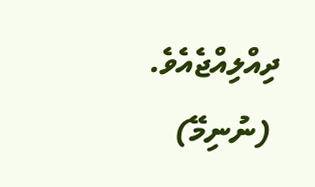ދިއްލިއްޖެއެވެ.
 (ނުނިމޭ)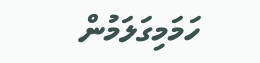ހަމަމިގަލަމުން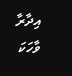އިދާރާ
ވާހަކަ